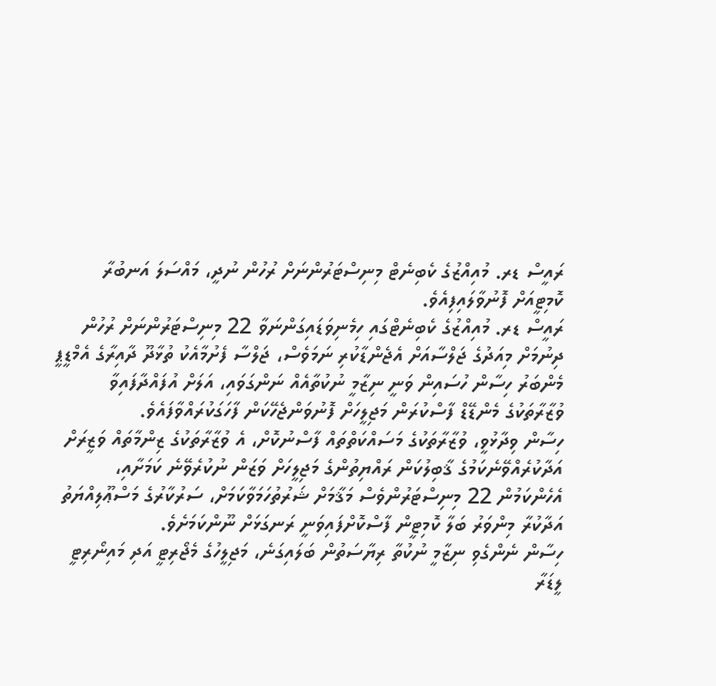ރައީސް ޑރ. މުއިއްޒުގެ ކެބިނެޓް މިނިސްޓަރުންނަށް ރުހުން ނުދީ، މައްސަލަ އަނބުރާ ކޮމިޓީއަށް ފޮނުވާލައިފިއެވެ.
ރައީސް ޑރ. މުއިއްޒުގެ ކެބިނެޓްގައި ހިމެނިވަޑައިގަންނަވާ 22 މިނިސްޓަރުންނަށް ރުހުން ދިނުމަށް މިއަދުގެ ޖަލްސާއަށް އެޖެންޑާކުރި ނަމަވެސް، ޖަލްސާ ފެށުމާއެކު ތުޅާދޫ ދާއިރާގެ އެމްޑީޕީ މެންބަރު ހިސާން ހުސައިން ވަނީ ނިޒާމީ ނުކުތާއެއް ނަންގަވައި، އަލަށް އުފައްދާފައިވާ ވުޒާރާތަކުގެ މެންޑޭޑް ފާސްކުރަން މަޖިލީހަށް ފޮނުވަންޖެހޭކަން ފާހަގަކުރައްވާފައެވެ.
ހިސާން ވިދާޅުވީ، ވުޒާރާތަކުގެ މަސައްކަތްތައް ފާސްނުކޮށް، އެ ވުޒާރާތަކުގެ ޒިންމާތައް ވަޒީރަށް އަދާކުރެއްވޭނެކަމުގެ ޤާބިލުކަން ރައްޔިތުންގެ މަޖިލީހަށް ވަޒަން ނުކުރެވޭނެ ކަމަށާއި، އެހެންކަމުން 22 މިނިސްޓަރުންވެސް މަޤާމަށް ޝަރުތުހަމަވާކަމަށް، ސަރުކާރުގެ މަސްޢޫލިއްޔަތު އަދާކުރާ މިންވަރު ބަލާ ކޮމިޓީން ފާސްކޮށްފައިވަނީ ރަނގަޅަށް ނޫންކަމަށެވެ.
ހިސާން ނެންގެވި ނިޒާމީ ނުކުތާ ރިޔާސަތުން ބަލައިގަނެ، މަޖިލީހުގެ މެޖޯރިޓީ އަދި މައިނޯރިޓީ ލީޑަރާ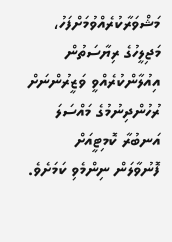މަޝްވަރާކުރެއްވުމަށްފަހު، މަޖިލީހުގެ ރިޔާސަތުން އިއުލާންކުރެއްވީ ވަޒީރުންނަށް ރުހުންދިނުމުގެ މައްސަލަ އަނބުރާ ކޮމިޓީއަށް ފޮނުވާލަން ނިންމެވި ކަމަށެވެ.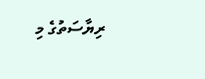ރިޔާސަތުގެ މި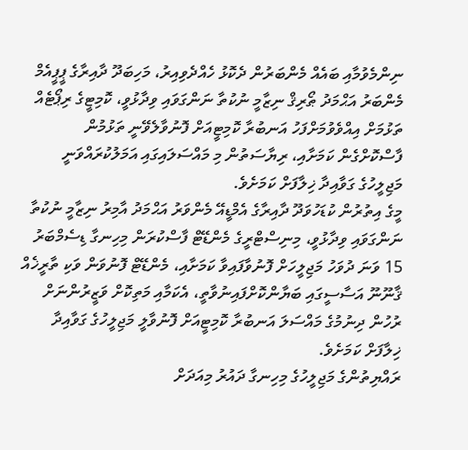ނިންމެވުމާއި ބައެއް މެންބަރުން ދެކޮޅު ހެއްދެވިއިރު، މަހިބަދޫ ދާއިރާގެ ޕީޕީއެމް މެންބަރު އަޙްމަދު ޠޯރިޤް ނިޒާމީ ނުކުތާ ނަންގަވައި ވިދާޅުވީ، ކޮމިޓީގެ ރިޕޯޓެއް ތަޅުމަށް އިއްވެވުމަށްފަހު އަނބުރާ ކޮމިޓީއަށް ފޮނުވާލެވޭނީ ތަޅުމުން ފާސްކޮށްގެން ކަމަށާއި، ރިޔާސަތުން މި މައްސަލައިގައި އަމަލުކުރައްވަނީ މަޖިލީހުގެ ގަވާއިދާ ޚިލާފަށް ކަމަށެވެ.
މީގެ އިތުރުން ކުޑަހުވަދޫ ދާއިރާގެ އެމްޑީއޭ މެންވަރު އަޙްމަދު އާމިރު ނިޒާމީ ނުކުތާ ނަންގަވައި ވިދާޅުވީ، މިނިސްޓްރީގެ މެންޑޭޓް ފާސްކުރަން މިހިނގާ ޑިސެމްބަރު 15 ވަނަ ދުވަހު މަޖިލީހަށް ފޮނުވާފައިވާ ކަމަށާއި، މެންޑޭޓް ފޮނުވަން ވަކި ތާރީޚެއް ޤާނޫނޫ އަސާސީގައި ބަޔާންކޮށްފައިނުވާތީ، އެކަމާއި މަތިކޮށް ވަޒީރުންނަށް ރުހުން ދިނުމުގެ މައްސަލަ އަނބުރާ ކޮމިޓީއަށް ފޮނުވާލީ މަޖިލީހުގެ ގަވާއިދާ ޚިލާފަށް ކަމަށެވެ.
ރައްޔިތުންގެ މަޖިލީހުގެ މިހިނގާ ދައުރު މިއަދަށް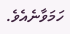ހަމަވާނެއެވެ.